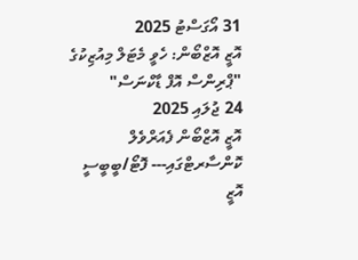31 އޯގަސްޓު 2025
އޮޒީ އޮޒްބޯން: ހެވީ މެޓަލް މިއުޒިކުގެ "ޕްރިންސް އޮފް ޑާކްނަސް"
24 ޖުލައި 2025
އޮޒީ އޮޒްބޯން ފެއަރްވެލް ކޮންސާރޓްގައި--- ފޮޓޯ/ބީބީސީ
އޮޒީ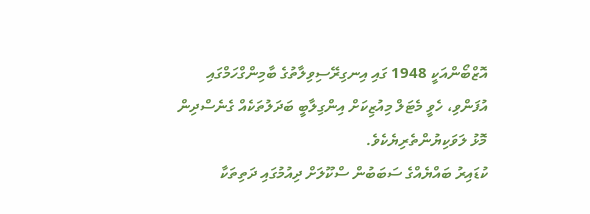އޮޒްބޯންއަކީ 1948 ގައި އިނގިރޭސިވިލާތުގެ ބާމިންގްހަމްގައި އުފަންވި، ހެވީ މެޓަލް މިއުޒިކަށް އިންގިލާބީ ބަދަލުތަކެއް ގެނެސްދިން މޮޅު ލަވަކިޔުންތެރިޔެކެވެ.
ކުޑައިރު ބައްޔެއްގެ ސަބަބުން ސްކޫލަށް ދިއުމުގައި ދަތިތަކާ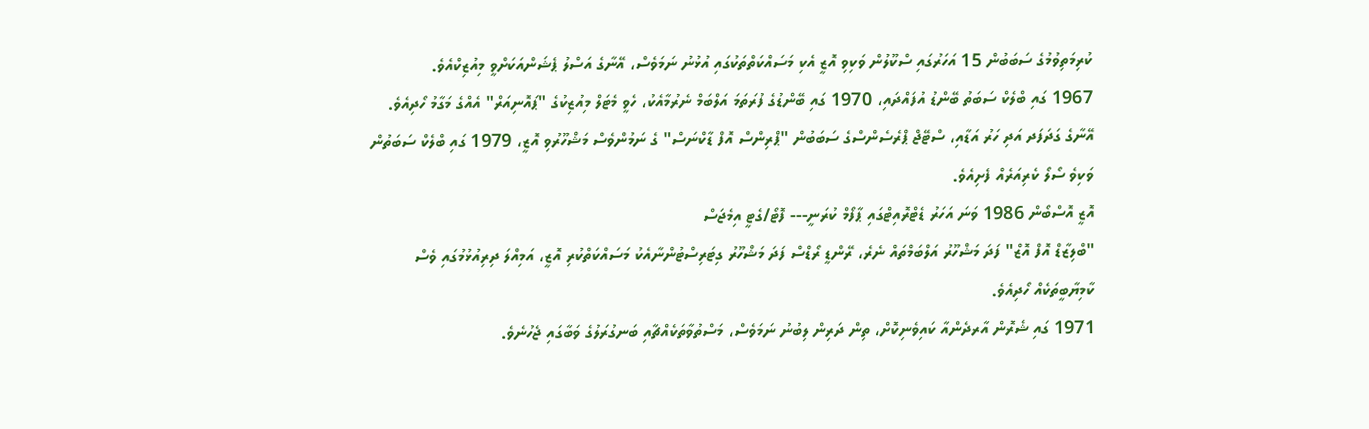ކުރިމަތިވުމުގެ ސަބަބުން 15 އަހަރުގައި ސްކޫލުން ވަކިވި އޮޒީ އެކި މަސައްކަތްތަކުގައި އުޅުނު ނަމަވެސް، އޭނާގެ އަސްލު ޕެޝަންއަކަށްވީ މިއުޒިކްއެވެ.
1967 ގައި ބްލެކް ސަބަތު ބޭންޑު އުފައްދައި، 1970 ގައި ބޭންޑުގެ ފުރަތަމަ އަލްބަމް ނެރުމާއެކު، ހެވީ މެޓަލް މިއުޒިކުގެ "ޕައޮނިއަރް" އެއްގެ މަގާމު ހޯދިއެވެ.
އޭނާގެ ގަދަފަދ އަދި ހަރު އަޑާއި، ސްޓޭޖް ޕްރެސެންސްގެ ސަބަބުން "ޕްރިންސް އޮފް ޑާކްނަސް" ގެ ނަމުންވެސް މަޝްހޫރުވި އޮޒީ، 1979 ގައި ބްލެކް ސަބަތުން ވަކިވެ ސޯލޯ ކެރިއަރެއް ފެށިއެވެ.
އޮޒީ އޮސްބޯން 1986 ވަނަ އަހަރު ޑެޓްރޮއިޓްގައި ޕާފޯމް ކުރަނީ--- ފޮޓޯ/ގެޓީ އިމެޖަސް
"ބްލިޒާޑް އޮފް އޮޒް" ފަދަ މަޝްހޫރު އަލްބަމްތައް ނެރެ، ރޭންޑީ ރޯޑްސް ފަދަ މަޝްހޫރު ގިޓަރިސްޓުންނާއެކު މަސައްކަތްކުރި އޮޒީ، އަމިއްލަ ދިރިއުޅުމުގައި ވެސް ކާމިޔާބީތަކެއް ހޯދިއެވެ.
1971 ގައި ޝެރޮން އާރދެންއާ ކައިވެނިކޮށް، ތިން ދަރިން ލިބުނު ނަމަވެސް، މަސްތުވާތަކެއްޗާއި ބަނގުރަލުގެ ވަބާގައި ޖެހުނެވެ.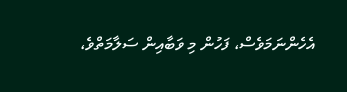އެހެންނަމަވެސް، ފަހުން މި ވަބާއިން ސަލާމަތްވެ،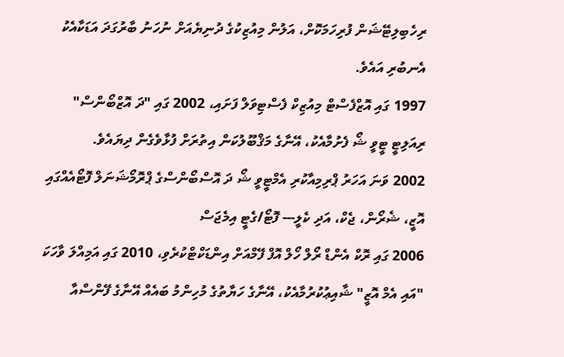ރިހެބިލިޓޭޝަން ފުރިހަމަކޮށް، އަލުން މިއުޒިކުގެ ދުނިޔެއަށް ނުހަނު ބާރުގަދަ އަޑަކާއެކު އެނބުރި އައެވެ.
1997 ގައި އޮޒްފެސްޓް މިއުޒިކް ފެސްޓިވަލް ފަށައި، 2002 ގައި "ދަ އޮޒްބޯންސް" ރިއަލިޓީ ޓީވީ ޝޯ ފެށުމާއެކު، އޭނާގެ މަޤްބޫލުކަން އިތުރަށް ފުޅާވެގެން ދިޔައެވެ.
2002 ވަނަ އަހަރު ޕްރިމިއާކުރި އެމްޓީވީ ޝޯ ދަ އޮސްބޯންސްގެ ޕްރޮމޯޝަނަލް ފޮޓޯއެއްގައި އޮޒީ، ޝެރޯން، ޖެކް، އަދި ކެލީ--- ފޮޓޯ/ގެޓީ އިމެޖަސް
2006 ގައި ރޮކް އެންޑް ރޯލް ހޯލް އޮފް ފޭމްއަށް އިންޑަކްޓްކުރެވި، 2010 ގައި އަމިއްލަ ވާހަކަ "އައި އެމް އޮޒީ" ޝާއިޢުކުރުމާއެކު، އޭނާގެ ހަޔާތުގެ މުހިންމު ބައެއް އޭނާގެ ފޭންސްއާ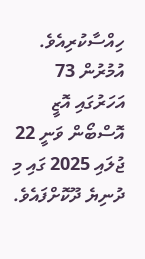ހިއްސާކުރިއެވެ.
އުމުރުން 73 އަހަރުގައި އޮޒީ އޮސްބޯން ވަނީ 22 ޖުލައި 2025 ގައި މި ދުނިޔެ ދޫކޮށްފައެވެ.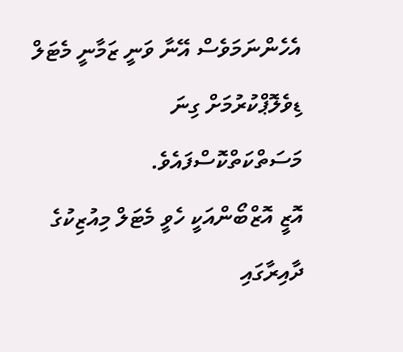އެހެންނަމަވެސް އޭނާ ވަނީ ޒަމާނީ މެޓަލް ޑިވެލޮޕްކުރުމަށް ގިނަ މަސަތްކަތްކޮސްފައެވެ.
އޮޒީ އޮޒްބޯންއަކީ ހެވީ މެޓަލް މިއުޒިކުގެ ދާއިރާގައި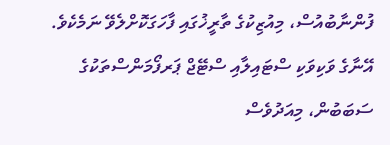ފުންނާބުއުސް، މިއުޒިކުގެ ތާރީޚުގައި ފާހަގަކޮށްލެވޭ ނަމެކެވެ.
އޭނާގެ ވަކިވަކި ސްޓައިލާއި ސްޓޭޖް ޕަރފޯމަންސްތަކުގެ ސަބަބުން، މިއަދުވެސް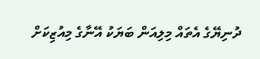ދުނިޔޭގެ އެތައް މިލިއަން ބަޔަކު އޭނާގެ މިއުޒިކަށް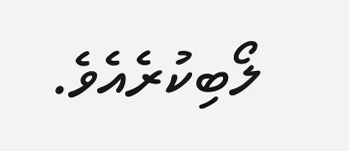ލޯބިކުރެއެވެ.